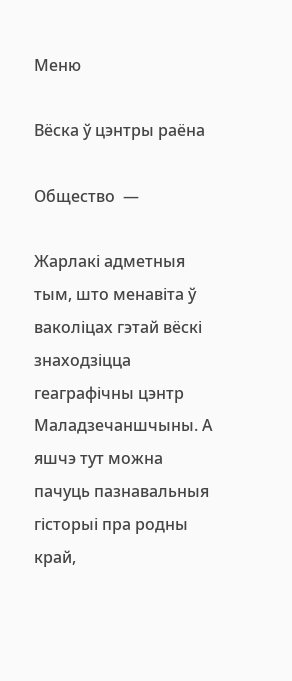Меню

Вёска ў цэнтры раёна

Общество  —

Жарлакі адметныя тым, што менавіта ў ваколіцах гэтай вёскі знаходзіцца геаграфічны цэнтр Маладзечаншчыны. А яшчэ тут можна пачуць пазнавальныя гісторыі пра родны край,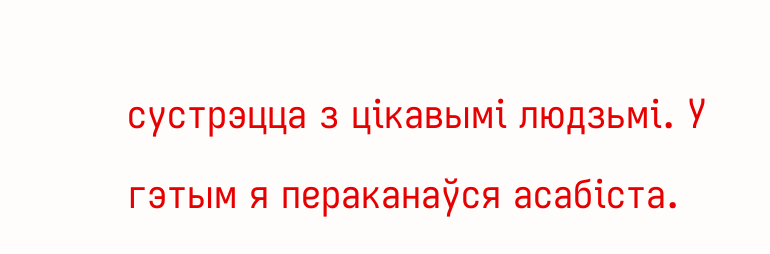сустрэцца з цікавымі людзьмі. У гэтым я пераканаўся асабіста.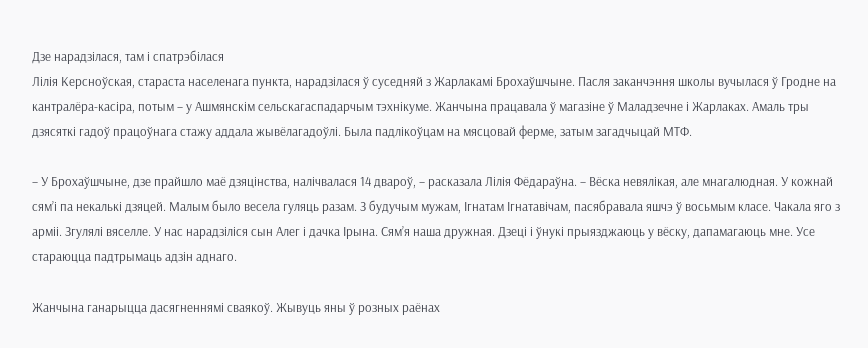Дзе нарадзілася, там і спатрэбілася
Лілія Керсноўская, стараста населенага пункта, нарадзілася ў суседняй з Жарлакамі Брохаўшчыне. Пасля заканчэння школы вучылася ў Гродне на кантралёра-касіра, потым – у Ашмянскім сельскагаспадарчым тэхнікуме. Жанчына працавала ў магазіне ў Маладзечне і Жарлаках. Амаль тры дзясяткі гадоў працоўнага стажу аддала жывёлагадоўлі. Была падлікоўцам на мясцовай ферме, затым загадчыцай МТФ.

– У Брохаўшчыне, дзе прайшло маё дзяцінства, налічвалася 14 двароў, – расказала Лілія Фёдараўна. – Вёска невялікая, але мнагалюдная. У кожнай сям’і па некалькі дзяцей. Малым было весела гуляць разам. З будучым мужам, Ігнатам Ігнатавічам, пасябравала яшчэ ў восьмым класе. Чакала яго з арміі. Згулялі вяселле. У нас нарадзіліся сын Алег і дачка Ірына. Сям’я наша дружная. Дзеці і ўнукі прыязджаюць у вёску, дапамагаюць мне. Усе стараюцца падтрымаць адзін аднаго.

Жанчына ганарыцца дасягненнямі сваякоў. Жывуць яны ў розных раёнах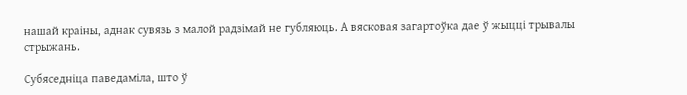нашай краіны, аднак сувязь з малой радзімай не губляюць. А вясковая загартоўка дае ў жыцці трывалы стрыжань.

Субяседніца паведаміла, што ў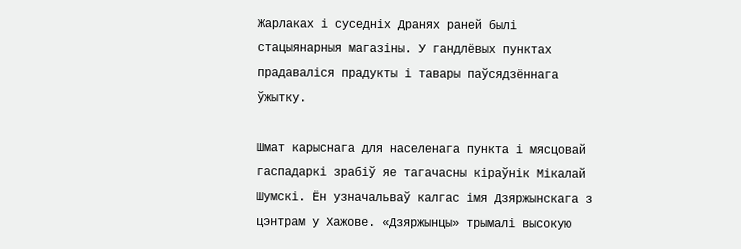Жарлаках і суседніх Дранях раней былі стацыянарныя магазіны. У гандлёвых пунктах прадаваліся прадукты і тавары паўсядзённага ўжытку.

Шмат карыснага для населенага пункта і мясцовай гаспадаркі зрабіў яе тагачасны кіраўнік Мікалай Шумскі. Ён узначальваў калгас імя Дзяржынскага з цэнтрам у Хажове. «Дзяржынцы» трымалі высокую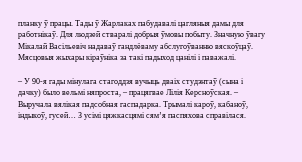планку ў працы. Тады ў Жарлаках пабудавалі цагляныя дамы для работнікаў. Для людзей стваралі добрыя ўмовы побыту. Значную ўвагу Мікалай Васільевіч надаваў гандлёваму абслугоўванню вяскоўцаў. Мясцовыя жыхары кіраўніка за такі падыход цанілі і паважалі.

– У 90-я гады мінулага стагоддзя вучыць дваіх студэнтаў (сына і дачку) было вельмі няпроста, – працягвае Лілія Керсноўская. – Выручала вялікая падсобная гаспадарка. Трымалі кароў, кабаноў, індыкоў, гусей… З усімі цяжкасцямі сям’я паспяхова справілася.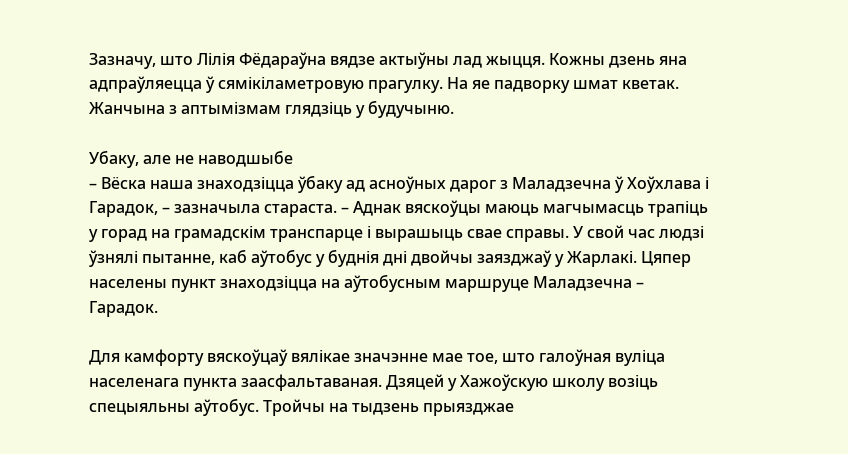Зазначу, што Лілія Фёдараўна вядзе актыўны лад жыцця. Кожны дзень яна адпраўляецца ў сямікіламетровую прагулку. На яе падворку шмат кветак. Жанчына з аптымізмам глядзіць у будучыню.

Убаку, але не наводшыбе
– Вёска наша знаходзіцца ўбаку ад асноўных дарог з Маладзечна ў Хоўхлава і Гарадок, – зазначыла стараста. – Аднак вяскоўцы маюць магчымасць трапіць у горад на грамадскім транспарце і вырашыць свае справы. У свой час людзі ўзнялі пытанне, каб аўтобус у буднія дні двойчы заязджаў у Жарлакі. Цяпер населены пункт знаходзіцца на аўтобусным маршруце Маладзечна – Гарадок.

Для камфорту вяскоўцаў вялікае значэнне мае тое, што галоўная вуліца населенага пункта заасфальтаваная. Дзяцей у Хажоўскую школу возіць спецыяльны аўтобус. Тройчы на тыдзень прыязджае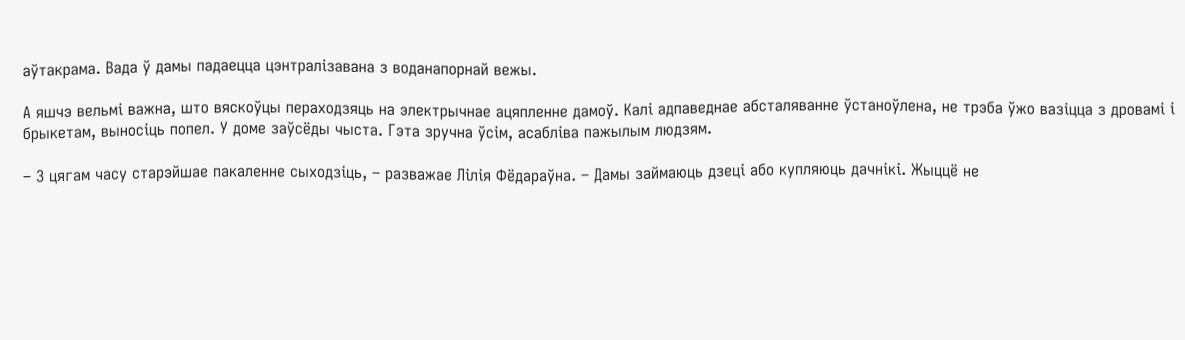аўтакрама. Вада ў дамы падаецца цэнтралізавана з воданапорнай вежы.

А яшчэ вельмі важна, што вяскоўцы пераходзяць на электрычнае ацяпленне дамоў. Калі адпаведнае абсталяванне ўстаноўлена, не трэба ўжо вазіцца з дровамі і брыкетам, выносіць попел. У доме заўсёды чыста. Гэта зручна ўсім, асабліва пажылым людзям.

– З цягам часу старэйшае пакаленне сыходзіць, – разважае Лілія Фёдараўна. – Дамы займаюць дзеці або купляюць дачнікі. Жыццё не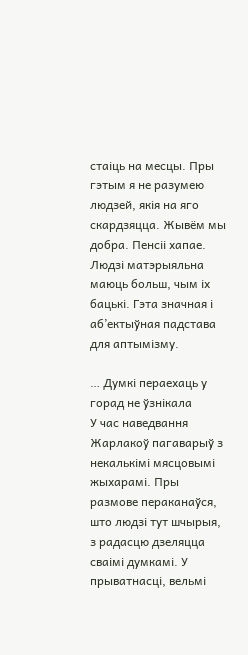стаіць на месцы. Пры гэтым я не разумею людзей, якія на яго скардзяцца. Жывём мы добра. Пенсіі хапае. Людзі матэрыяльна маюць больш, чым іх бацькі. Гэта значная і аб’ектыўная падстава для аптымізму.

… Думкі пераехаць у горад не ўзнікала
У час наведвання Жарлакоў пагаварыў з некалькімі мясцовымі жыхарамі. Пры размове пераканаўся, што людзі тут шчырыя, з радасцю дзеляцца сваімі думкамі. У прыватнасці, вельмі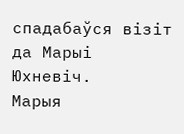спадабаўся візіт да Марыі Юхневіч.
Марыя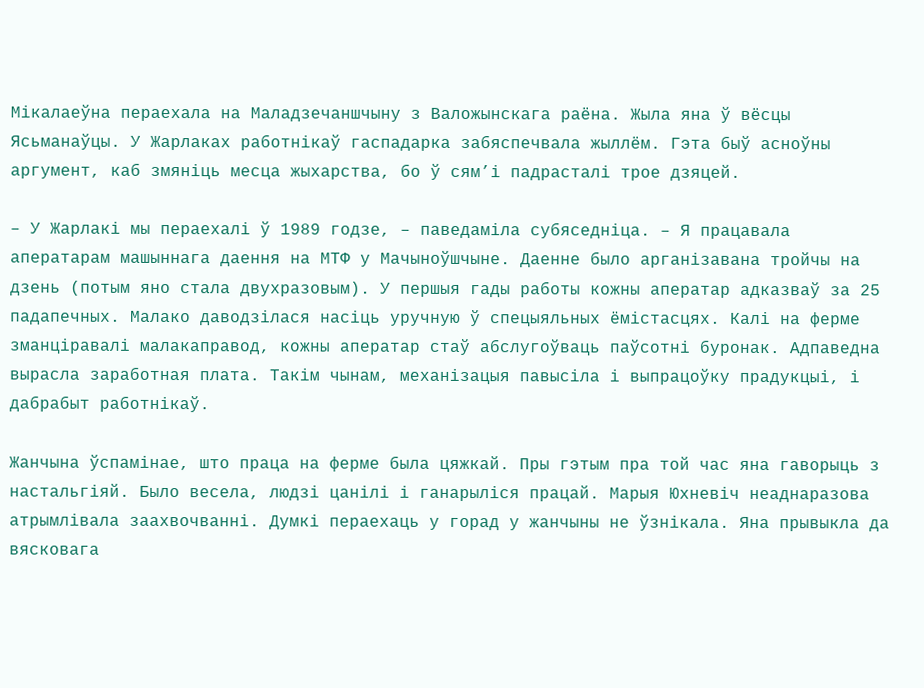Мікалаеўна пераехала на Маладзечаншчыну з Валожынскага раёна. Жыла яна ў вёсцы Ясьманаўцы. У Жарлаках работнікаў гаспадарка забяспечвала жыллём. Гэта быў асноўны аргумент, каб змяніць месца жыхарства, бо ў сям’і падрасталі трое дзяцей.

– У Жарлакі мы пераехалі ў 1989 годзе, – паведаміла субяседніца. – Я працавала аператарам машыннага даення на МТФ у Мачыноўшчыне. Даенне было арганізавана тройчы на дзень (потым яно стала двухразовым). У першыя гады работы кожны аператар адказваў за 25 падапечных. Малако даводзілася насіць уручную ў спецыяльных ёмістасцях. Калі на ферме зманціравалі малакаправод, кожны аператар стаў абслугоўваць паўсотні буронак. Адпаведна вырасла заработная плата. Такім чынам, механізацыя павысіла і выпрацоўку прадукцыі, і дабрабыт работнікаў.

Жанчына ўспамінае, што праца на ферме была цяжкай. Пры гэтым пра той час яна гаворыць з настальгіяй. Было весела, людзі цанілі і ганарыліся працай. Марыя Юхневіч неаднаразова атрымлівала заахвочванні. Думкі пераехаць у горад у жанчыны не ўзнікала. Яна прывыкла да вясковага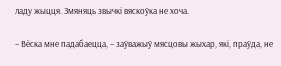ладу жыцця. Змяняць звычкі вяскоўка не хоча.

– Вёска мне падабаецца, – заўважыў мясцовы жыхар, які, праўда, не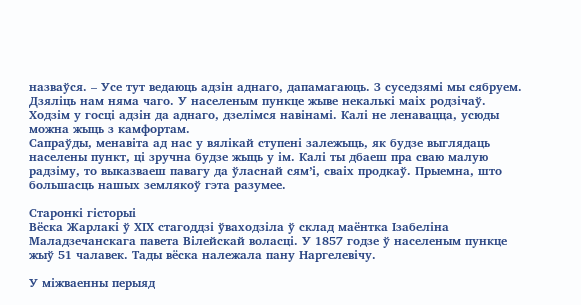назваўся. – Усе тут ведаюць адзін аднаго, дапамагаюць. З суседзямі мы сябруем. Дзяліць нам няма чаго. У населеным пункце жыве некалькі маіх родзічаў. Ходзім у госці адзін да аднаго, дзелімся навінамі. Калі не ленавацца, усюды можна жыць з камфортам.
Сапраўды, менавіта ад нас у вялікай ступені залежыць, як будзе выглядаць населены пункт, ці зручна будзе жыць у ім. Калі ты дбаеш пра сваю малую радзіму, то выказваеш павагу да ўласнай сям’і, сваіх продкаў. Прыемна, што большасць нашых землякоў гэта разумее.

Старонкі гісторыі
Вёска Жарлакі ў ХІХ стагоддзі ўваходзіла ў склад маёнтка Ізабеліна Маладзечанскага павета Вілейскай воласці. У 1857 годзе ў населеным пункце жыў 51 чалавек. Тады вёска належала пану Наргелевічу.

У міжваенны перыяд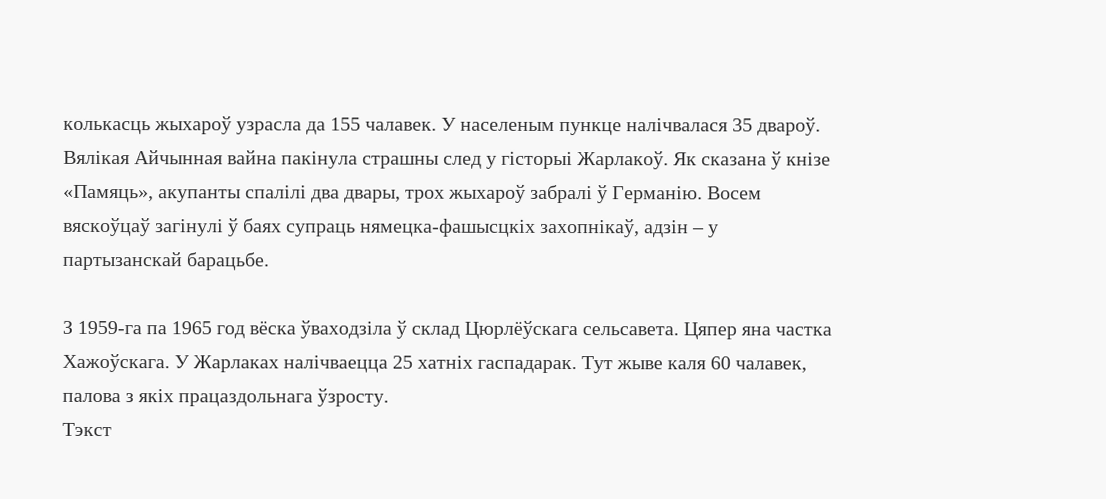колькасць жыхароў узрасла да 155 чалавек. У населеным пункце налічвалася 35 двароў. Вялікая Айчынная вайна пакінула страшны след у гісторыі Жарлакоў. Як сказана ў кнізе «Памяць», акупанты спалілі два двары, трох жыхароў забралі ў Германію. Восем вяскоўцаў загінулі ў баях супраць нямецка-фашысцкіх захопнікаў, адзін – у партызанскай барацьбе.

З 1959-га па 1965 год вёска ўваходзіла ў склад Цюрлёўскага сельсавета. Цяпер яна частка Хажоўскага. У Жарлаках налічваецца 25 хатніх гаспадарак. Тут жыве каля 60 чалавек, палова з якіх працаздольнага ўзросту.
Тэкст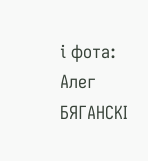і фота: Алег БЯГАНСКІ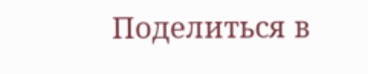Поделиться в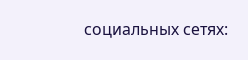социальных сетях: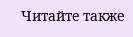Читайте также